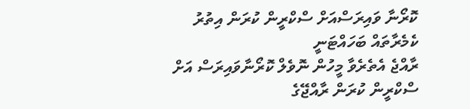ކޮރޯނާ ވައިރަސްއަށް ސްކްރީން ކުރަން އިތުރު ކެމެރާތައް ބަހައްޓަނީ
ރާއްޖެ އެތެރެވާ މީހުން ނޮވެލް ކޮރޯނާވައިރަސް އަށް ސްކްރީން ކުރަން ރާއްޖޭގެ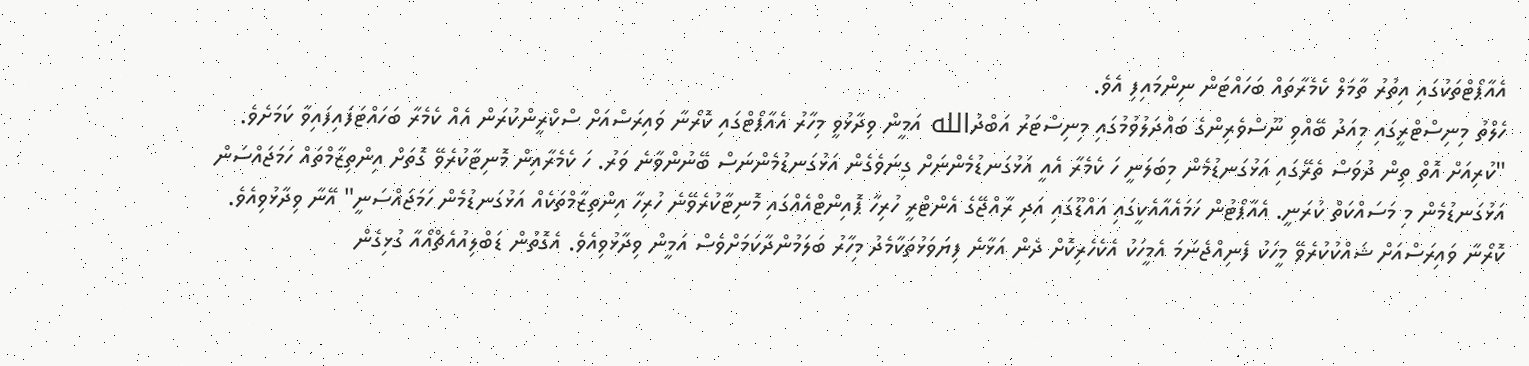އެއާޕޯޓްތަކުގައި އިތުރު ތާމަލް ކެމެރާތައް ބަހައްޓަން ނިންމައިފި އެވެ.
ހެލްތު މިނިސްޓްރީގައި މިއަދު ބޭއްވި ނޫސްވެރިންގެ ބައްދަލުވުމުގައި މިނިސްޓަރު އަބްދުالله އަމީން ވިދާޅުވީ މިހާރު އެއާޕޯޓްގައި ކޮރޯނާ ވައިރަސްއަށް ސްކްރީންކުރަން އެއް ކެމެރާ ބަހައްޓަފައިފައިވާ ކަމަށެވެ.
"ކުރިއަށް އޮތް ތިން ދުވަސް ތެރޭގައި އަޅުގަނޑުމެން މިބަލަނީ ހަ ކެމެރާ އެއީ އަޅުގަނޑުމެންނަށް ގިނަވެގެން އަޅުގަނޑުމެންނަސް ބޭނުންވާނެ ވަރު. ހަ ކެމެރާއިން މޮނިޓާކުރެވޭ ގޮތަށް އިންތިޒާމްތައް ހަމަޖައްސަން އަޅުގަނޑުމެން މި މަސައްކަތް ކުރަނީ. އެއާޕޯޓުން ހަމައެއާއެކީގައި އައްޑޫގައި އަދި ރާއްޖޭގެ އެންޓްރީ ހުރިހާ ޕޮއިންޓްއެއްގައި މޮނިޓާކުރެވޭނެ ހުރިހާ އިންތިޒާމްތަކެއް އަޅުގަނޑުމެން ހަމަޖައްސަނީ" އޭނާ ވިދާޅުވިއެވެ.
ކޮރޯނާ ވައިރަސްއަށް ޝައްކުކުރެވޭ މީހަކު ފެނިއްޖެނަމަ އެމީހަކު އެކެހެރިކޮށް ދެން އަޅާނެ ފިޔަވަޅުތަކާމެދު މިހާރު ބަލަމުންދާކަމަށްވެސް އަމީން ވިދާޅުވިއެވެ. އެގޮތުން ޑަބްލިއުއެޗްއޯއާ ގުޅިގެން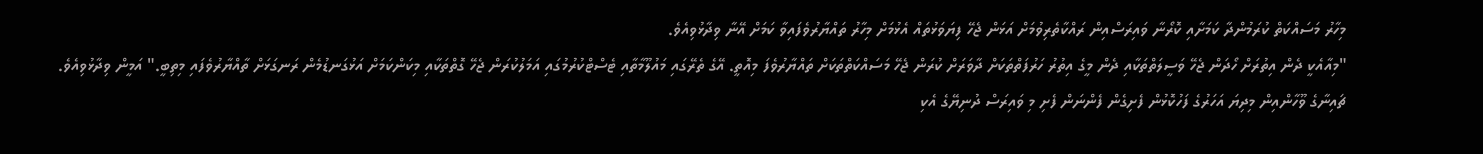މިހާރު މަސައްކަތް ކުރަމުންދާ ކަމަށާއި ކޮރޯނާ ވައިރަސްއިން ރައްކާތެރިވުމަށް އަޅަން ޖެހޭ ފިޔަވަޅުތައް އެޅުމަށް މިހާރު ތައްޔާރުވެފައިވާ ކަމަށް އޭނާ ވިދާޅުވިއެވެ.
"މިއާއެކީ ދެން އިތުރަށް ހޯދަން ޖެހޭ ވަސީލަތްތަކާއި ދެން މީގެ އިތުރު ހަރުފަތްތަކަށް ދާވަރަށް ކުރަން ޖެހޭ މަސައްކަތްތަކަށް ތައްޔާރުވެފަ މިއޮތީ. އޭގެ ތެރޭގައި މައުލޫމާތާއި ޓެސްޓްކުރުމުގައި އަމަލުކުރަން ޖެހޭ ގޮތްތަކާއި މިކަންކަމަށް އަޅުގަނޑުމެން ރަނގަޅަށް ތާއްޔާރުވެފައި މިތިބީ." އަމީން ވިދާޅުވިއެވެ.
ޗައިނާގެ ވޫހާންއިން މިދިޔަ އަހަރުގެ ފަހުކޮޅުން ފެށިގެން ފެންނަން ފެށި މި ވައިރަސް ދުނިޔޭގެ އެކި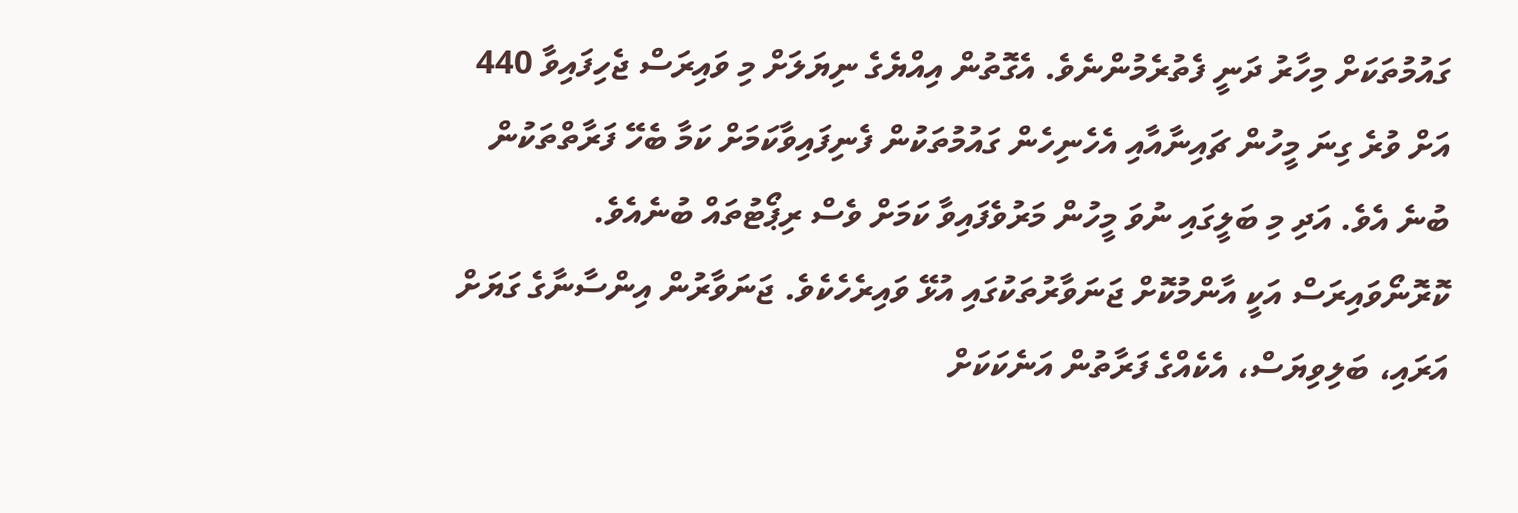ގައުމުތަކަށް މިހާރު ދަނީ ފެތުރެމުންނެވެ. އެގޮތުން އިއްޔެގެ ނިޔަލަށް މި ވައިރަސް ޖެހިފައިވާ 440 އަށް ވުރެ ގިނަ މީހުން ޗައިނާއާއި އެހެނިހެން ގައުމުތަކުން ފެނިފައިވާކަމަށް ކަމާ ބެހޭ ފަރާތްތަކުން ބުނެ އެވެ. އަދި މި ބަލީގައި ނުވަ މީހުން މަރުވެފައިވާ ކަމަށް ވެސް ރިޕޯޓުތައް ބުނެއެވެ.
ކޮރޮނޯވައިރަސް އަކީ އާންމުކޮށް ޖަނަވާރުތަކުގައި އުޅޭ ވައިރެހެކެވެ. ޖަނަވާރުން އިންސާނާގެ ގަޔަށް އަރައި، ބަލިވިޔަސް، އެކެއްގެ ފަރާތުން އަނެކަކަށް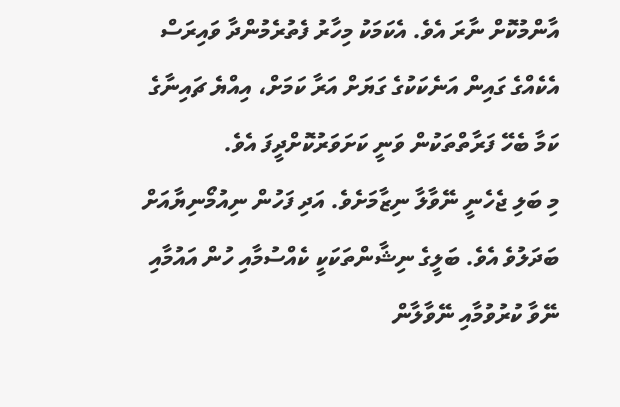އާންމުކޮށް ނާރަ އެވެ. އެކަމަކު މިހާރު ފެތުރެމުންދާ ވައިރަސް އެކެއްގެ ގައިން އަނެކަކުގެ ގަޔަށް އަރާ ކަމަށް، އިއްޔެ ޗައިނާގެ ކަމާ ބެހޭ ފަރާތްތަކުން ވަނީ ކަށަވަރުކޮށްދީފަ އެވެ.
މި ބަލި ޖެހެނީ ނޭވާލާ ނިޒާމަށެވެ. އަދި ފަހުން ނިއުމޯނިޔާއަށް ބަދަލުވެ އެވެ. ބަލީގެ ނިޝާންތަކަކީ ކެއްސުމާއި ހުން އައުމާއި ނޭވާ ކުރުވުމާއި ނޭވާލާން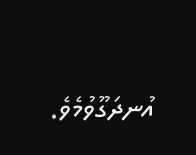އުނދަގޫވުމެވެ.